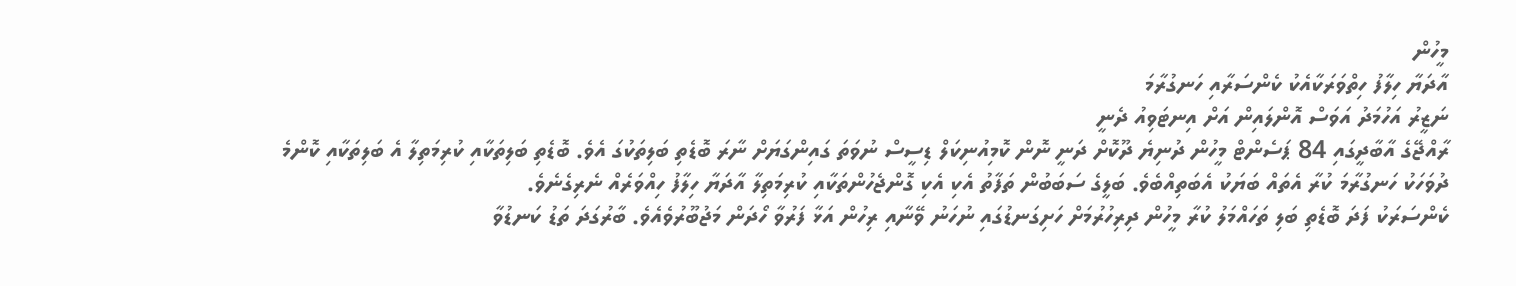މީހުން
އާދަޔާ ހިލާފު ހިތްވަރަކާއެކު ކެންސަރާއި ހަނގުރާމަ
ނަޒީރު އަހުމަދު އަވަސް އޮންލައިން އަށް އިނޓަވިއު ދެނީ
ރާއްޖޭގެ އާބާދީގައި 84 ޕަސެންޓް މީހުން ދުނިޔެ ދޫކޮށް ދަނީ ނޮން ކޮމިއުނިކަލް ޑިސީސް ނުވަތަ ގައިންގަޔަށް ނާރަ ބޮޑެތި ބަލިތަކުގަ އެވެ. ބޮޑެތި ބަލިތަކާއި ކުރިމަތިލާ އެ ބަލިތަކާއި ކޮންމެ ދުވަހަކު ހަނގުރާމަ ކުރާ އެތައް ބަޔަކު އެބަތިއްބެވެ. ބަލީގެ ސަބަބުން ތަފާތު އެކި އެކި ގޮންޖެހުންތަކާއި ކުރިމަތިލާ އާދަޔާ ހިލާފު ހިއްވަރެއް ނެރިގެނެވެ.
ކެންސަރަކު ފަދަ ބޮޑެތި ބަލި ތަހައްމަލު ކުރާ މީހުން ދިރިހުރުމަށް ހަށިގަނޑުގައި ނުހަނު ވޭނާއި ރިހުން އަޅާ ފަރުވާ ހޯދަން މަޖުބޫރުވެއެވެ. ބާރުގަދަ ތަޑު ކަނޑުވާ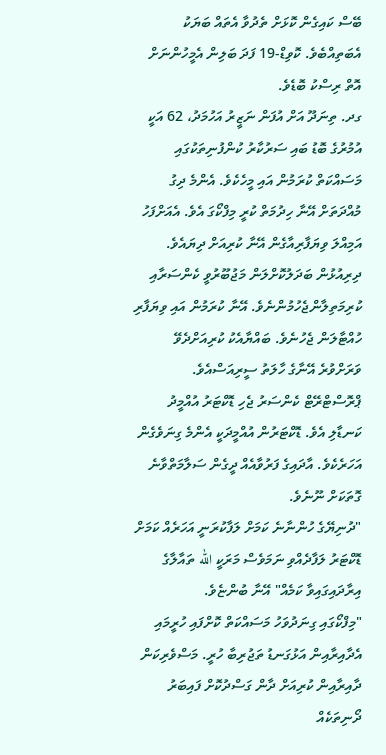ބޭސް ކައިގެން ކޮޅަށް ތެދުވާ އެތައް ބަޔަކު އެބަތިއްބެވެ. ކޮވިޑް-19 ފަދަ ބަލިން އެމީހުންނަށް އޮތް ރިސްކު ބޮޑެވެ.
ގދ. ތިނަދޫ އަށް އުފަން ނަޒީރު އަހުމަދު، 62 އަކީ އުމުރުގެ ބޮޑު ބައި ސަރުކާރު ކުންފުނިތަކުގައި މަސައްކަތް ކުރަމުން އައި މީހެކެވެ. އެންމެ ދިގު މުއްދަތަށް އޭނާ ހިދުމަތް ކުރީ މިފްކޯގަ އެވެ. އެއަށްފަހު އަމިއްލަ ވިޔަފާރިއާގެން އޭނާ ކުރިއަށް ދިޔައެވެ.
ދިރިއުޅުން ބަދަލުކޮށްލަން މަޖުބޫރުވީ ކެންސަރާއި ކުރިމަތިލާންޖެހުމުންނެވެ. އޭނާ ކުރަމުން އައި ވިޔަފާރި ހުއްޓާލަން ޖެހުނެވެ. ބައްޔާއެކު ކުރިއަށްދެވޭ ވަރަށްވުރެ އޭނާގެ ހާލަތު ސީރިއަސްއެވެ. ޕްރޮސްޓްރޭޓް ކެންސަރު ޖެހި ޑޮކްޓަރު އުއްމީދު ކަނޑާލި އެވެ. ޑޮކްޓަރުން އުއްމީދަކީ އެންމެ ގިނަވެގެން އަހަރެކެވެ. އާދައިގެ ފަރުވާއެއް ދީގެން ސަލާމަތްވާނެ ގޮތަކަށް ނޫނެވެ.
"ދުނިޔޭގެ ހުންނާނެ ކަމަށް ލަފާކުރަނީ އަހަރެއް ކަމަށް ޑޮކްޓަރު ލަފާދެއްވި ނަމަވެސް މަރަކީ الله ތައާލާގެ އިރާދައިގައިވާ ކަމެއް" އޭނާ ބުންޏެވެ.
"މިފްކޯގައި ގިނަދުވަހު މަސައްކަތް ކޮށްފައި ހުރީމައި އެދާއިރާއިން އަޅުގަނޑު ތަޖުރިބާ ހުރީ. މަސްވެރިކަން ދާއިރާއިން ކުރިއަށް ދާން ގަސްދުކޮށް ފައިބަރު ދޯނިތަކެއް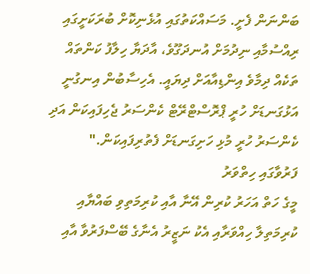ބަންނަން ފެށީ. މަސައްކަތުގައި އުޅެނިކޮށް ބުރަކަށީގައި ރިއްސުމާއި ނިދުމަށް އުނދަގޫވެ، އާދަޔާ ހިލާފު ކަންތައް ތަކެއް ދިމާވެ އިންޑިއާއަށް ދިޔައީ. އެހިސާބުން އިނގުނީ އަޅުގަނޑަށް ހުރީ ޕްރޮސްޓްރޭޓް ކެންސަރު ޖެހިފައިކަން އަދި ކެންސަރު ހުރީ މުޅި ހަށިގަނޑަށް ފެތުރިފައިކަން."
ފަރުވާގައި ހިތްވަރު
މީގެ ހަތް އަހަރު ކުރިން އޭނާ އާއި ކުރިމަތިވި ބައްޔާއި ކުރިމަތިލާ ހިއްވަރާއި އެކު ނަޒީރު އެނާގެ ބޭސްފަރުވާ އާއި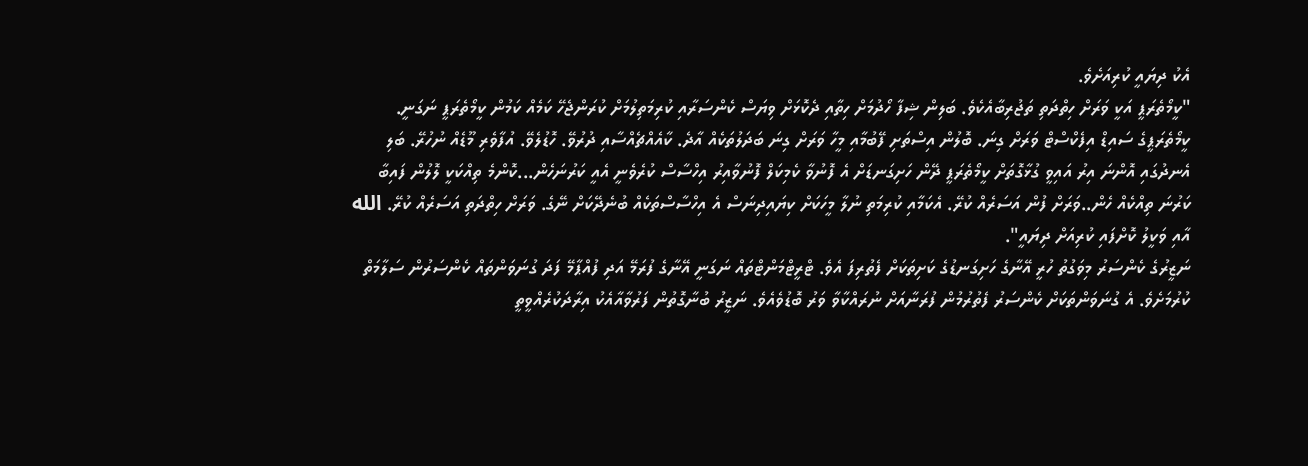އެކު ދިޔައީ ކުރިއަށެވެ.
"ކީމޯތެރަޕީ އަކީ ވަރަށް ހިތްދަތި ތަޖުރިބާއެކެވެ. ބަލިން ޝިފާ ހޯދުމަށް ހިތާއި ދެކޮޅަށް ވިޔަސް ކެންސަރާއި ކުރިމަތިލުމަށް ކުރަންޖެހޭ ކަމެއް ކަމުން ކީމޯތެރަޕީ ނަގަނީ. ކީމޯތެރަޕީގެ ސައިޑް އިފެކްސްޓް ވަރަށް ގިނަ. ބޮލުން އިސްތަށި ފޭބުމާއި މީހާ ވަރަށް ގިނަ ބަދަލުތަކެއް އާދެ. ކާއެއްޗެއްސާއި ދުރުވޭ. ހޮޑުލެވޭ. އުފާވެރި މޫޑެއް ނުހުރޭ. ބަލި އެނދުގައި އޮންނަ އިރު އައިވީ ގުޅާގޮތަށް ކީމޯތެރަޕީ ދޭން ހަށިގަނޑަށް އެ ފޮނުވާ ކެމިކަލް ފޮނުވާއިރު އިހްސާސް ކުރެވެނީ އެއީ ކަރުނަހެން...ކޮންމެ ތިއްކަކީ ލޮލުން ފައިބާ ކަރުނަ ތިއްކެއް ހެން..ވަރަށް ފުން އަސަރެއް ކުރޭ. އެކަމާއި ކުރިމަތި ނުލާ މީހަކަށް ކިޔައިދިނަސް އެ އިހްސާސްތަކެއް ބުނެދޭކަށް ނޭގެ. ވަރަށް ހިތްދަތި އަސަރެއް ކުރޭ. الله އާއި ވަކީލު ކޮށްފައި ކުރިއަށް ދިޔައީ".
ނަޒީރުގެ ކެންސަރު މިވަގުތު ހުރީ އޭނާގެ ހަށިގަނޑުގެ ކަށިތަކަށް ފެތުރިފަ އެވެ. ޓްރީޓްމަންޓްތައް ނަގަނީ އޭނާގެ ފުރަމޭ އަދި ފުއްޕާމޭ ފަދަ ގުނަވަންތައް ކެންސަރުން ސަލާމަތް ކުރުމަށެވެ. އެ ގުނަވަންތަކަށް ކެންސަރު ފެތުރުމުން ފުރަނާއަށް ނުރައްކާވާ ވަރު ބޮޑުވެއެވެ. ނަޒީރު ބުނާގޮތުން ފަރުވާއާއެކު އިރާދަކުރެއްވީތީ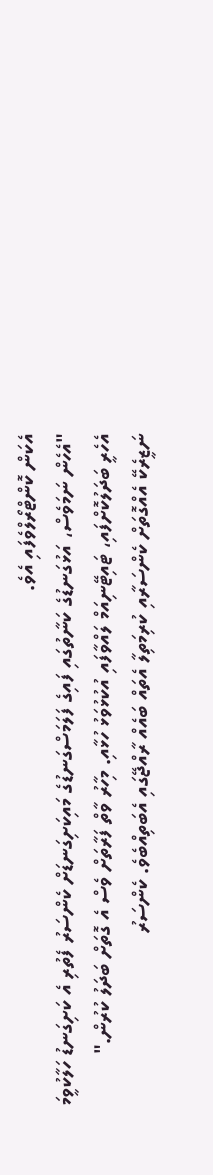އެކަން ކޮންޓްރޯލްވެފައި އެވެ.
"އެހެން ނަމަވެސް، އަޅުގަނޑުގެ ކަނާތުގައި ފައިގެ ފަލަމަސްގަނޑުގެ މައިކަށިގަނޑަށް ކެންސަރު ފެތުރި އެ ކަށިގަނޑު ހަލާކުވީމަ އެހެރީ ބަދަލުކޮށްފައި، ޓައިޓޭނިއަމް ލައްވާފައި އުކުޅުވަޅު ހުޅާއި. މިހާރު ވާތް ފަރާތަށް ވެސް އެ ގޮތަށް ބަދަލު ކުރުން."
ނަޒީރެކޭ އެއްގޮތަށް ކެންސަރާއި ކުރިމަތިލާ އެތައް ބައެއް ރާއްޖޭގައި އެބަތިއްބެވެ. ކެންސަރު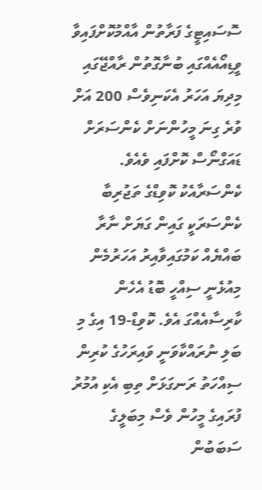ސޮސައިޓީގެ ފަރާތުން އާއްމުކޮށްފައިވާ ވީޑިއޯއެއްގައި ބުނާގޮތުން ރާއްޖޭގައި މިދިޔަ އަހަރު އެކަނިވެސް 200 އަށް ވުރެ ގިނަ މީހުންނަށް ކެންސަރަށް ޑައަގްނޯސް ކޮށްފައި ވެއެވެ.
ކެންސަރާއެކު ކޮވިޑްގެ ތަޖުރިބާ
ކެންސަރަކީ ގައިން ގަޔަށް ނާރާ ބައްޔެއް ކަމުގައިވާއިރު އަހަރުމެން މިއުޅެނީ ސިއްހީ ބޮޑު އެހެން ކާރިސާއެއްގަ އެވެ. ކޮވިޑް-19 އިގެ މި ބަލި ނުރައްކާވަނީ ވައިރަހުގެ ކުރިން ސިއްހަތު ރަނގަޅަށް ތިބި އެކި އުމުރު ފުރައިގެ މީހުން ވެސް މިބަލީގެ ސަބަބުން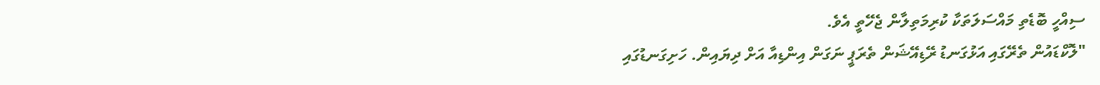ސިއްހީ ބޮޑެތި މައްސަލަތަކާ ކުރިމަތިލާން ޖެހޭތީ އެވެ.
"ލޮކްޑައުން ތެރޭގައި އަޅުގަނޑު ރޭޑިއޭޝަން ތެރަޕީ ނަގަން އިންޑިއާ އަށް ދިޔައިން. ހަށިގަނޑުގައި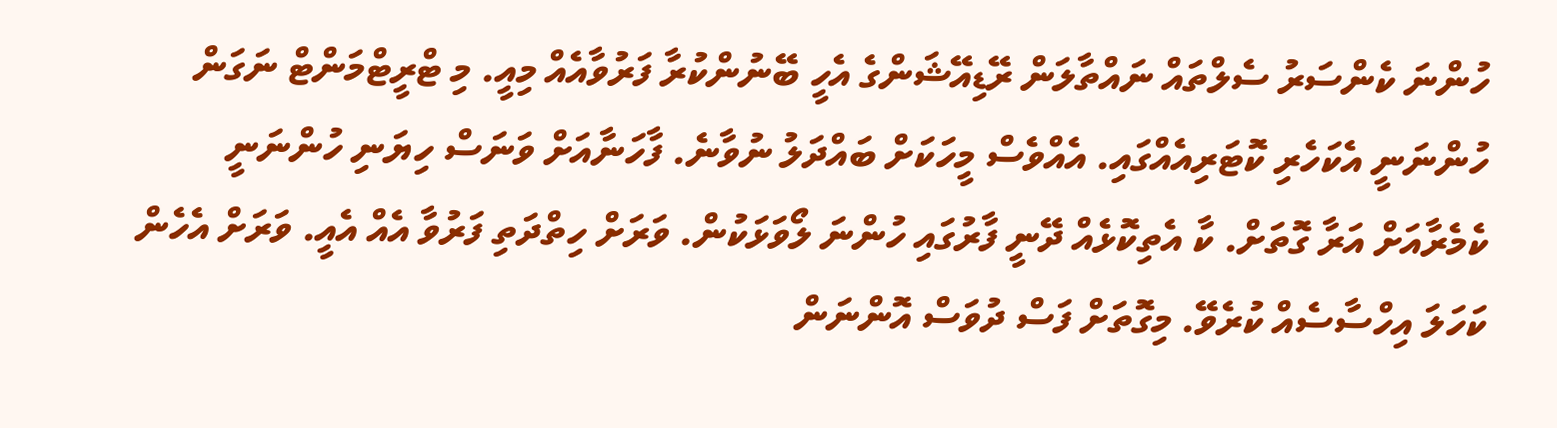ހުންނަ ކެންސަރު ސެލްތައް ނައްތާލަން ރޭޑިއޭޝަންގެ އެހީ ބޭނުންކުރާ ފަރުވާއެއް މިއީ. މި ޓްރީޓްމަންޓް ނަގަން ހުންނަނީ އެކަހެރި ކޮޓަރިއެއްގައި. އެއްވެސް މީހަކަށް ބައްދަލު ނުވާނެ. ފާހަނާއަށް ވަނަސް ހިޔަނި ހުންނަނީ ކެމެރާއަށް އަރާ ގޮތަށް. ކާ އެތިކޮޅެއް ދޭނީ ފާރުގައި ހުންނަ ލޯވަޅަކުން. ވަރަށް ހިތްދަތި ފަރުވާ އެއް އެއީ. ވަރަށް އެހެން ކަހަލަ އިހްސާސެއް ކުރެވޭ. މިގޮތަށް ފަސް ދުވަސް އޮންނަން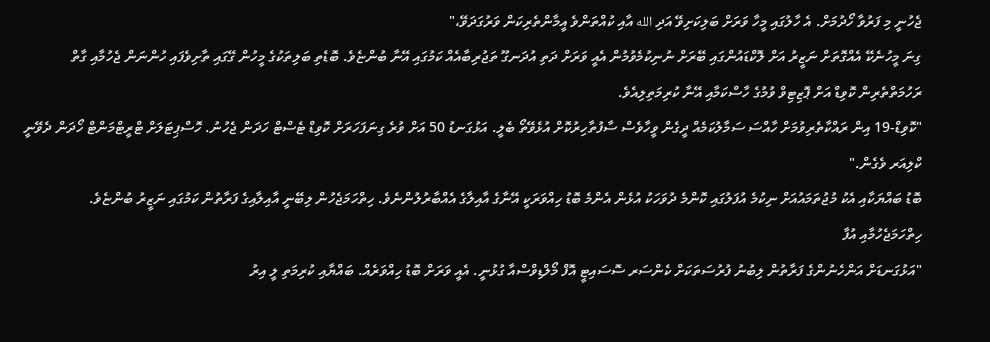ޖެހުނީ މި ފަރުވާ ހޯދުމަށް. އެ ހާލުގައި މީހާ ވަރަށް ބަލިކަށިވޭ އަދި الله އާއި ކުއްތަންވެ އީމާންތެރިކަން ވަރުގަދަވޭ،"
ގިނަ މީހުނެކޭ އެއްގޮތަށް ނަޒީރު އަށް ލޮކްޑައުންގައި ބޭރަށް ނުނިކުމެވުމުން އެއީ ވަރަށް ދަތި އުދަނގޫ ތަޖުރިބާއެއް ކަމުގައި އޭނާ ބުންޏެވެ. ބޮޑެތި ބަލިތަކުގެ މީހުން ގޭގައި ތާށިވެފައި ހުންނަން ޖެހުމާއި ގާތް ރަހުމަތްތެރިން ކޮވިޑް އަށް ޕޮޒިޓިވް ވުމުގެ ހާސްކަމާއި އޭނާ ކުރިމަތިލިއެވެ.
"ކޮވިޑް-19 އިން ރައްކާތެރިވުމަށް ހާއްސަ ސަމާލުކަމެއް ދީގެން ވީހާވެސް ސާފުތާހިރުކޮށް އުޅެވޭތޯ ބެލީ. އަޅުގަނޑު 50 އަށް ވުރެ ގިނަފަހަރަށް ކޮވިޑް ޓެސްޓް ހަދަން ޖެހުނު. ހޮސްޕިޓަލަށް ޓްރީޓްމަންޓް ހޯދަން ދެވޭނީ ކްލިއަރ ވެގެން."
ބޮޑު ބައްޔަކާއި އެކު މުޖުތަމައުއަށް ނިކުމެ އުފަލުގައި ކޮންމެ ދުވަހަކު އުޅެން އެންމެ ބޮޑު ހިއްވަރަކީ އޭނާގެ އާއިލާގެ އެއްބާރުލުންނެވެ. ހިތްހަމަޖެހުން ލިބޭނީ އާއިލާއިގެ ފަރާތުން ކަމުގައި ނަޒީރު ބުންޏެވެ.
ހިތްހަމަޖެހުމާއި އުފާ
"އަޅުގަނޑަށް އަންހެނުންގެ ފަރާތުން ލިބުނު ފުރުސަތަކަށް ކެންސަރ ސޮސައިޓީ އޮފް މޯލްޑިވްސްއާ ގުޅުނީ. އެއީ ވަރަށް ބޮޑު ހިއްވަރެއް. ބައްޔާއި ކުރިމަތި ލީ އިރު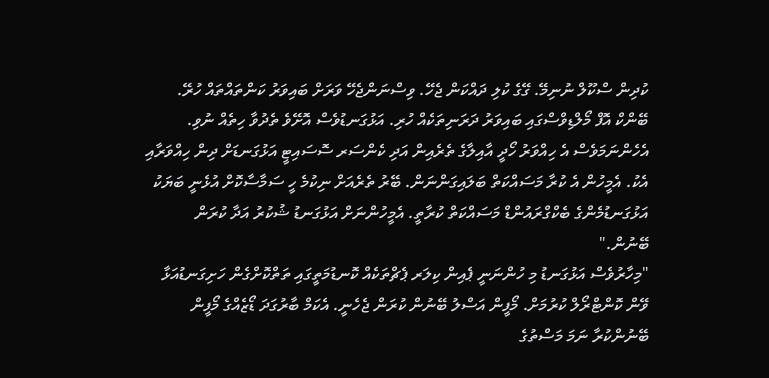ކުދިން ސްކޫލް ނުނިމޭ. ގޭގެ ކުލި ދައްކަން ޖެހޭ. ވިސްނަންޖެހޭ ވަރަށް ބައިވަރު ކަންތައްތައް ހުރޭ. ބޭންކް އޮފް މޯލްޑިވްސްގައި ބައިވަރު ދަރަނިތަކެއް ހުރި. އަޅުގަނޑުވެސް އޮށޭވެ ތެދުވާ ހިތެއް ނުވި. އެހެންނަމަވެސް އެ ހިއްވަރު ހޯދީ އާއިލާގެ ތެރެއިން އަދި ކެންސަރ ސޮސައިޓީ އަޅުގަނޑަށް ދިން ހިއްވަރާއި އެކު. އެމީހުން އެ ކުރާ މަސައްކަތް ބަލައިގަންނަން. ބޭރު ތެރެއަށް ނިކުމެ ހީ ސަމާސާކޮށް އުޅެނީ ބަޔަކު އަޅުގަނޑުމެންގެ ބެކްގްރައުންޑް މަސައްކަތް ކުރާތީ. އެމީހުންނަށް އަޅުގަނޑު ޝުކުރު އަދާ ކުރަން ބޭނުން."
"މިހާރުވެސް އަޅުގަނޑު މި ހުންނަނީ ޕެއިން ކިލަރ ޕެޗްތަކެއް ކޮނޑުމަތީގައި ތަތްކޮށްގެން ހަށިގަނޑުއަޅާ ވޭން ކޮންޓްރޯލް ކުރުމަށް. މޯފީން އަސްލު ބޭނުން ކުރަން ޖެހެނީ. އެކަމް ބާރުގަދަ ޑޯޒެއްގެ މޯފީން ބޭނުންކުރާ ނަމަ މަސްތުގެ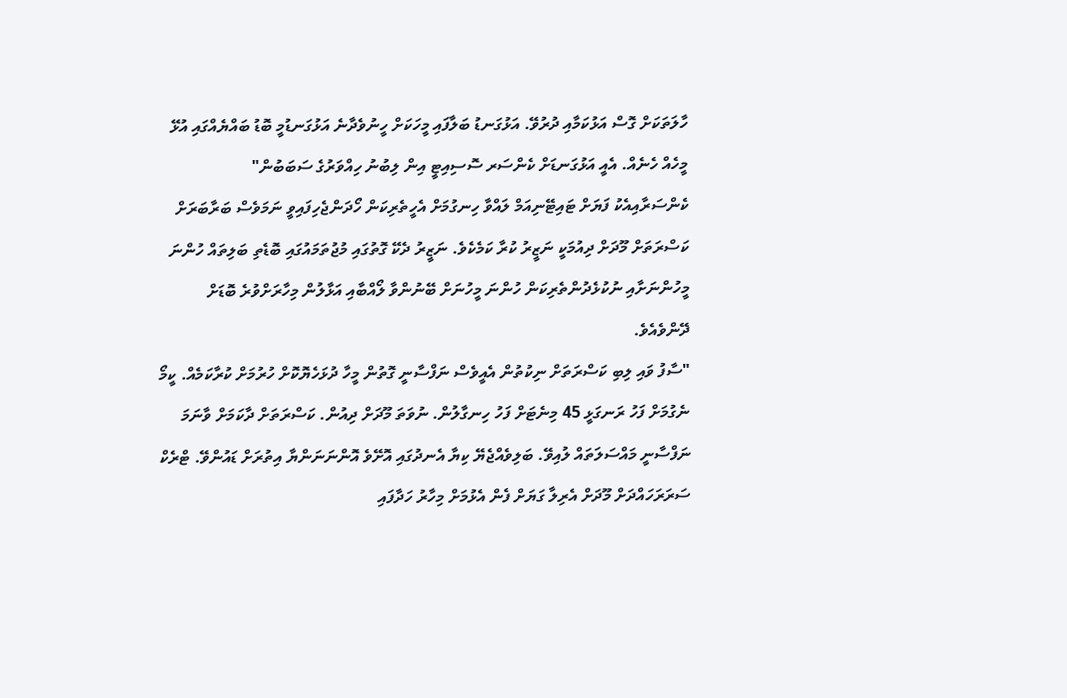ހާލަތަކަށް ގޮސް އަޅުކަމާއި ދުރުވޭ. އަޅުގަނޑު ބަލާފައި މީހަކަށް ހީނުވެދާނެ އަޅުގަނޑުމީ ބޮޑު ބައްޔެއްގައި އުޅޭ މީހެއް ހެނެއް. އެއީ އަޅުގަނޑަށް ކެންސަރ ސޮސިއިޓީ އިން ލިބުނު ހިއްވަރުގެ ސަބަބުން"
ކެންސަރާއިއެކު ފަޔަށް ޓައިޓޭނިއަމް ލައްވާ ހިނގުމަށް އެހީތެރިކަން ހޯދަންޖެހިފައިވީ ނަމަވެސް ބަރާބަރަށް ކަސްރަތަށް މޫދަށް ދިއުމަކީ ނަޒީރު ކުރާ ކަމެކެވެ. ނަޒީރު ދެކޭ ގޮތުގައި މުޖުތަމައުގައި ބޮޑެތި ބަލިތައް ހުންނަ މީހުންނަށާއި ނުކުޅެދުންތެރިކަން ހުންނަ މީހުނަށް ބޭނުންވާ ލޯއްބާއި އަޅާލުން މިހާރަށްވުރެ ބޮޑަށް ދޭންވެއެވެ.
"ސާފު ވައި ލިބި ކަސްރަތަށް ނިކުތުން އެއީވެސް ނަފްސާނީ ގޮތުން މީހާ ދުޅަހެޔޮކޮށް ހުރުމަށް ކުރާކަމެއް. ކީމޯ ނެގުމަށް ފަހު ރަނގަޅީ 45 މިނެޓަށް ފަހު ހިނގާލުން. ނުވަތަ މޫދަށް ދިއުން. ކަސްރަތަށް ދާކަމަށް ވާނަމަ ނަފްސާނީ މައްސަލަތައް ލުއިވޭ. ބަލިވެއްޖެޔޭ ކިޔާ އެނދުގައި އޮށޭވެ އޮންނަނަންޔާ އިތުރަށް ޑައުންވޭ. ޓްރެކް ސަރަރަހައްދަށް މޫދަށް އެރިލާ ގަޔަށް ފެން އެޅުމަށް މިހާރު ހަދާފައި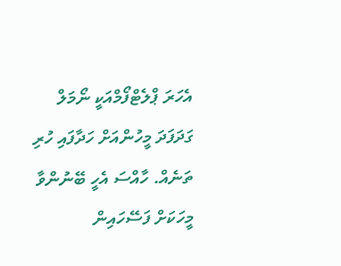އެހަރަ ޕްލެޓްފޯމްއަކީ ނޯމަލް ގަދަފަދަ މީހުންއަށް ހަދާފައި ހުރި ތަނެއް. ހާއްސަ އެހީ ބޭނުންވާ މީހަކަށް ފަސޭހައިން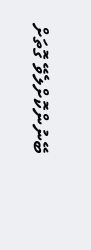ބޭނުންކޮށްލެވޭ ގޮތަށް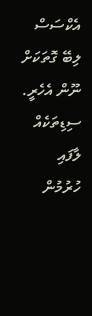އެކްސަސް ލިބޭ ގޮތަކަށް ނޫން އެހެރީ. ސިޑިތަކެއް ލާފައި ހުރުމުން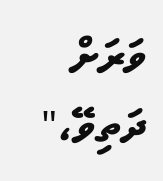ވަރަށް ދަތިވޭ،"